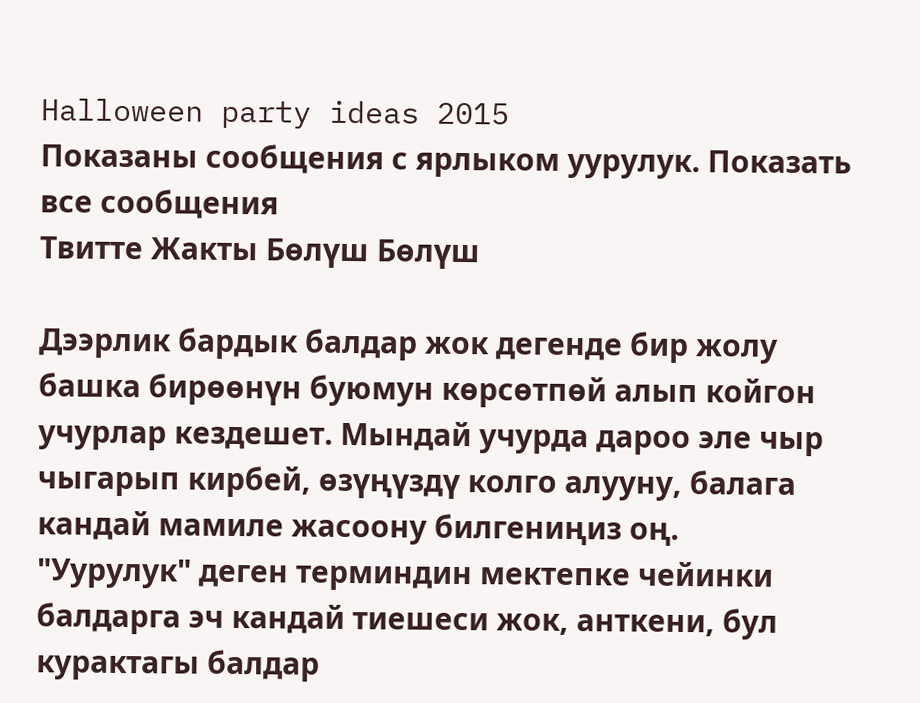Halloween party ideas 2015
Показаны сообщения с ярлыком уурулук. Показать все сообщения
Твитте Жакты Бөлүш Бөлүш

Дээрлик бардык балдар жок дегенде бир жолу башка бирөөнүн буюмун көрсөтпөй алып койгон учурлар кездешет. Мындай учурда дароо эле чыр чыгарып кирбей, өзүңүздү колго алууну, балага кандай мамиле жасоону билгениңиз оң.
"Уурулук" деген терминдин мектепке чейинки балдарга эч кандай тиешеси жок, анткени, бул курактагы балдар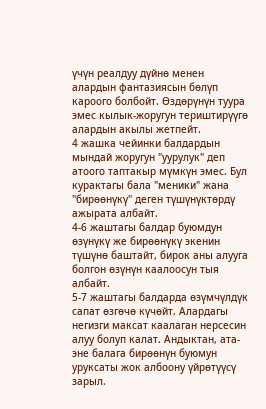үчүн реалдуу дүйнө менен алардын фантазиясын бөлүп кароого болбойт. Өздөрүнүн туура эмес кылык-жоругун териштирүүгө алардын акылы жетпейт.
4 жашка чейинки балдардын мындай жоругун "уурулук" деп атоого таптакыр мүмкүн эмес. Бул курактагы бала "меники" жана "бирөөнүкү" деген түшүнүктөрдү ажырата албайт.
4-6 жаштагы балдар буюмдун өзүнүкү же бирөөнүкү экенин түшүнө баштайт, бирок аны алууга болгон өзүнүн каалоосун тыя албайт.
5-7 жаштагы балдарда өзүмчүлдүк сапат өзгөчө күчөйт. Алардагы негизги максат каалаган нерсесин алуу болуп калат. Андыктан, ата-эне балага бирөөнүн буюмун уруксаты жок албоону үйрөтүүсү зарыл.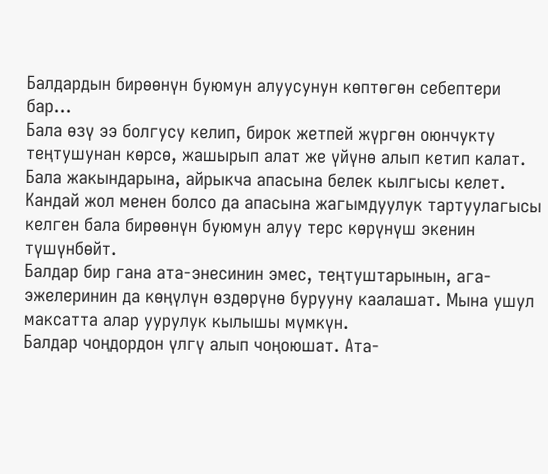Балдардын бирөөнүн буюмун алуусунун көптөгөн себептери бар...
Бала өзү ээ болгусу келип, бирок жетпей жүргөн оюнчукту теңтушунан көрсө, жашырып алат же үйүнө алып кетип калат.
Бала жакындарына, айрыкча апасына белек кылгысы келет. Кандай жол менен болсо да апасына жагымдуулук тартуулагысы келген бала бирөөнүн буюмун алуу терс көрүнүш экенин түшүнбөйт.
Балдар бир гана ата-энесинин эмес, теңтуштарынын, ага-эжелеринин да көңүлүн өздөрүнө бурууну каалашат. Мына ушул максатта алар уурулук кылышы мүмкүн.
Балдар чоңдордон үлгү алып чоңоюшат. Ата-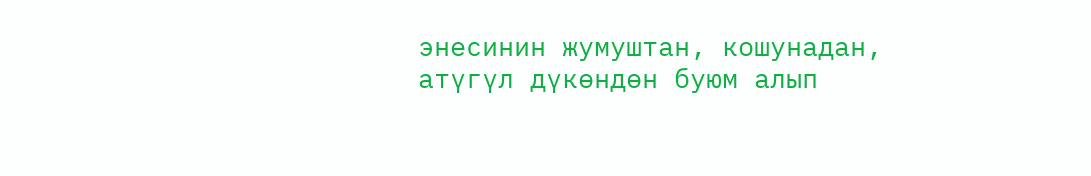энесинин жумуштан, кошунадан, атүгүл дүкөндөн буюм алып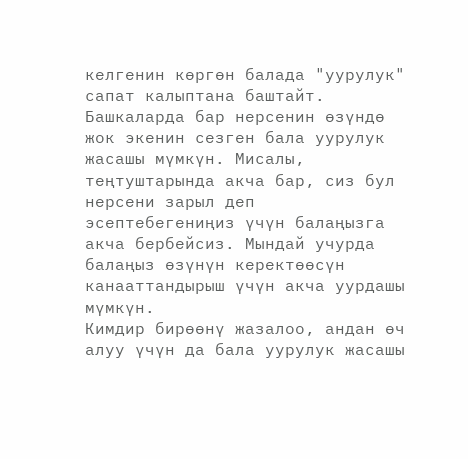келгенин көргөн балада "уурулук" сапат калыптана баштайт.
Башкаларда бар нерсенин өзүндө жок экенин сезген бала уурулук жасашы мүмкүн. Мисалы, теңтуштарында акча бар, сиз бул нерсени зарыл деп эсептебегениңиз үчүн балаңызга акча бербейсиз. Мындай учурда балаңыз өзүнүн керектөөсүн канааттандырыш үчүн акча уурдашы мүмкүн.
Кимдир бирөөнү жазалоо, андан өч алуу үчүн да бала уурулук жасашы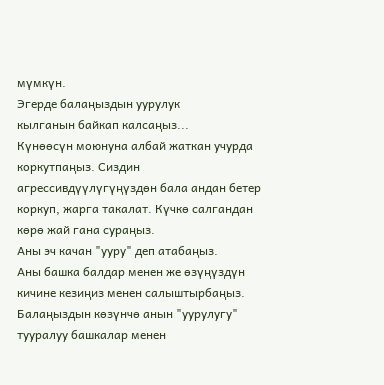мүмкүн.
Эгерде балаңыздын уурулук
кылганын байкап калсаңыз...
Күнөөсүн моюнуна албай жаткан учурда коркутпаңыз. Сиздин агрессивдүүлүгүңүздөн бала андан бетер коркуп, жарга такалат. Күчкө салгандан көрө жай гана сураңыз.
Аны эч качан "ууру" деп атабаңыз.
Аны башка балдар менен же өзүңүздүн кичине кезиңиз менен салыштырбаңыз.
Балаңыздын көзүнчө анын "уурулугу" тууралуу башкалар менен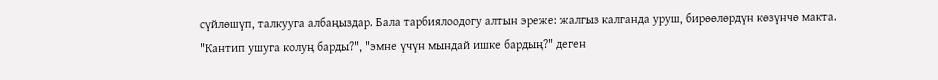сүйлөшүп, талкууга албаңыздар. Бала тарбиялоодогу алтын эреже: жалгыз калганда уруш, бирөөлөрдүн көзүнчө макта.
"Кантип ушуга колуң барды?", "эмне үчүн мындай ишке бардың?" деген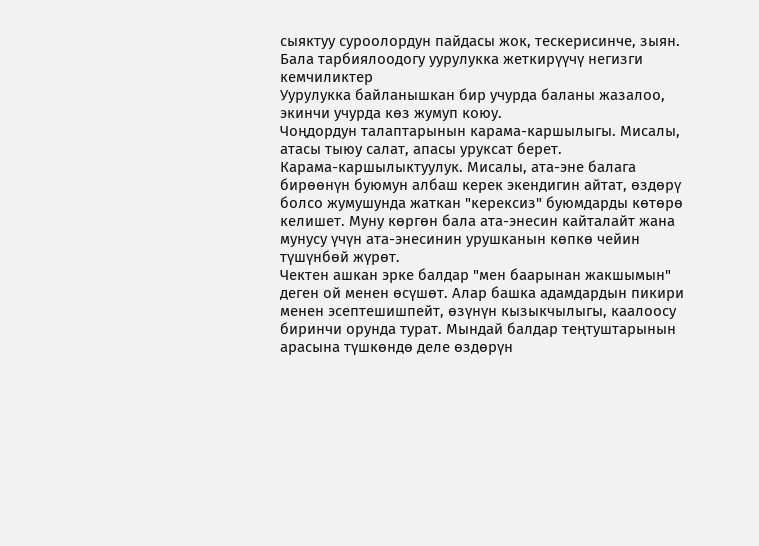сыяктуу суроолордун пайдасы жок, тескерисинче, зыян.
Бала тарбиялоодогу уурулукка жеткирүүчү негизги кемчиликтер
Уурулукка байланышкан бир учурда баланы жазалоо, экинчи учурда көз жумуп коюу.
Чоңдордун талаптарынын карама-каршылыгы. Мисалы, атасы тыюу салат, апасы уруксат берет.
Карама-каршылыктуулук. Мисалы, ата-эне балага бирөөнүн буюмун албаш керек экендигин айтат, өздөрү болсо жумушунда жаткан "керексиз" буюмдарды көтөрө келишет. Муну көргөн бала ата-энесин кайталайт жана мунусу үчүн ата-энесинин урушканын көпкө чейин түшүнбөй жүрөт.
Чектен ашкан эрке балдар "мен баарынан жакшымын" деген ой менен өсүшөт. Алар башка адамдардын пикири менен эсептешишпейт, өзүнүн кызыкчылыгы, каалоосу биринчи орунда турат. Мындай балдар теңтуштарынын арасына түшкөндө деле өздөрүн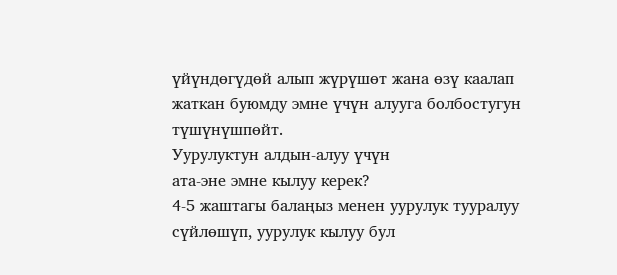үйүндөгүдөй алып жүрүшөт жана өзү каалап жаткан буюмду эмне үчүн алууга болбостугун түшүнүшпөйт.
Уурулуктун алдын-алуу үчүн
ата-эне эмне кылуу керек?
4-5 жаштагы балаңыз менен уурулук тууралуу сүйлөшүп, уурулук кылуу бул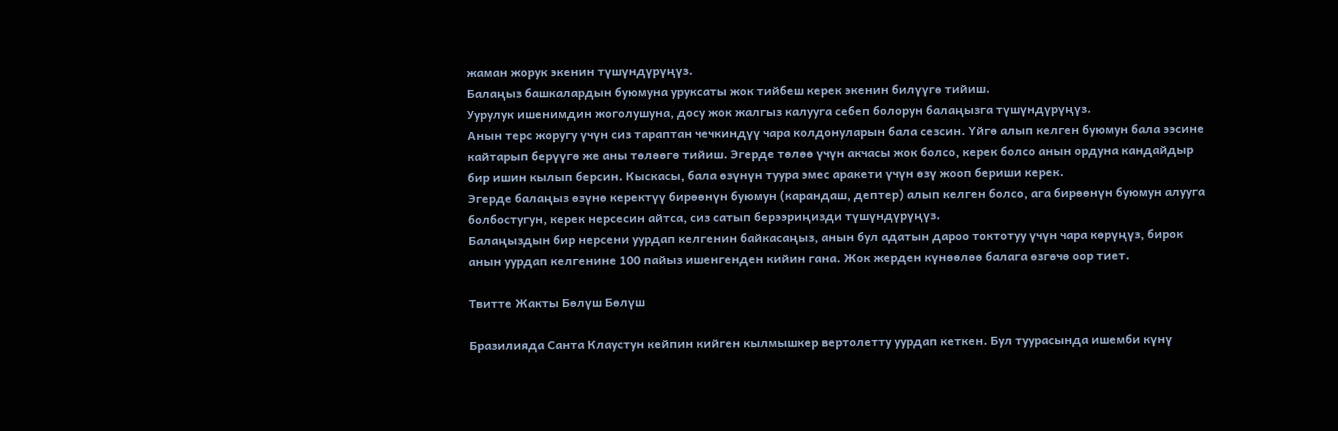жаман жорук экенин түшүндүрүңүз.
Балаңыз башкалардын буюмуна уруксаты жок тийбеш керек экенин билүүгө тийиш.
Уурулук ишенимдин жоголушуна, досу жок жалгыз калууга себеп болорун балаңызга түшүндүрүңүз.
Анын терс жоругу үчүн сиз тараптан чечкиндүү чара колдонуларын бала сезсин. Үйгө алып келген буюмун бала ээсине кайтарып берүүгө же аны төлөөгө тийиш. Эгерде төлөө үчүн акчасы жок болсо, керек болсо анын ордуна кандайдыр бир ишин кылып берсин. Кыскасы, бала өзүнүн туура эмес аракети үчүн өзү жооп бериши керек.
Эгерде балаңыз өзүнө керектүү бирөөнүн буюмун (карандаш, дептер) алып келген болсо, ага бирөөнүн буюмун алууга болбостугун, керек нерсесин айтса, сиз сатып берээриңизди түшүндүрүңүз.
Балаңыздын бир нерсени уурдап келгенин байкасаңыз, анын бул адатын дароо токтотуу үчүн чара көрүңүз, бирок анын уурдап келгенине 100 пайыз ишенгенден кийин гана. Жок жерден күнөөлөө балага өзгөчө оор тиет.

Твитте Жакты Бөлүш Бөлүш

Бразилияда Санта Клаустун кейпин кийген кылмышкер вертолетту уурдап кеткен. Бул туурасында ишемби күнү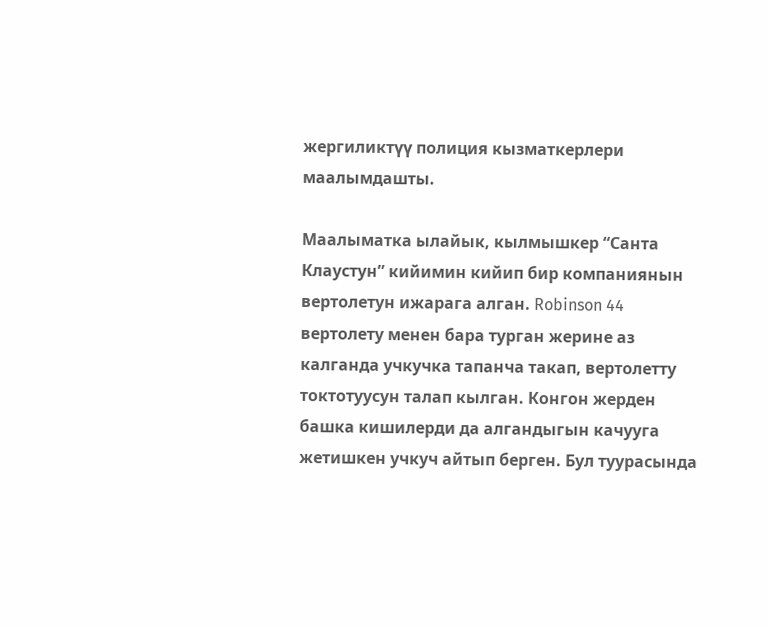жергиликтүү полиция кызматкерлери маалымдашты.

Маалыматка ылайык, кылмышкер “Санта Клаустун” кийимин кийип бир компаниянын вертолетун ижарага алган. Robinson 44 вертолету менен бара турган жерине аз калганда учкучка тапанча такап, вертолетту токтотуусун талап кылган. Конгон жерден башка кишилерди да алгандыгын качууга жетишкен учкуч айтып берген. Бул туурасында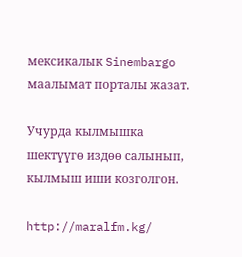мексикалык Sinembargo маалымат порталы жазат.

Учурда кылмышка шектүүгө издөө салынып, кылмыш иши козголгон.

http://maralfm.kg/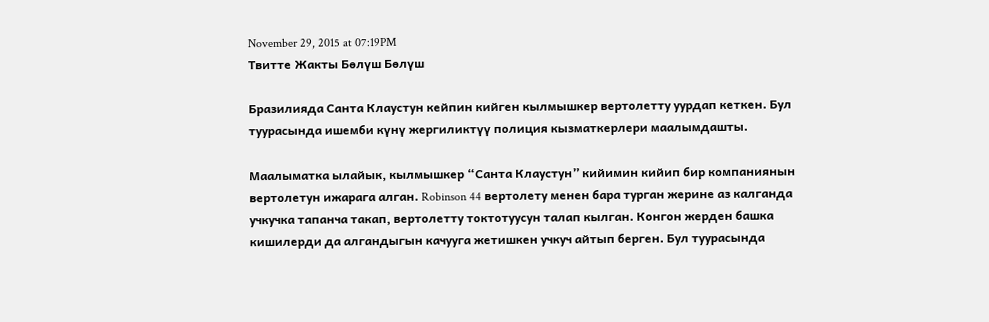November 29, 2015 at 07:19PM
Твитте Жакты Бөлүш Бөлүш

Бразилияда Санта Клаустун кейпин кийген кылмышкер вертолетту уурдап кеткен. Бул туурасында ишемби күнү жергиликтүү полиция кызматкерлери маалымдашты.

Маалыматка ылайык, кылмышкер “Санта Клаустун” кийимин кийип бир компаниянын вертолетун ижарага алган. Robinson 44 вертолету менен бара турган жерине аз калганда учкучка тапанча такап, вертолетту токтотуусун талап кылган. Конгон жерден башка кишилерди да алгандыгын качууга жетишкен учкуч айтып берген. Бул туурасында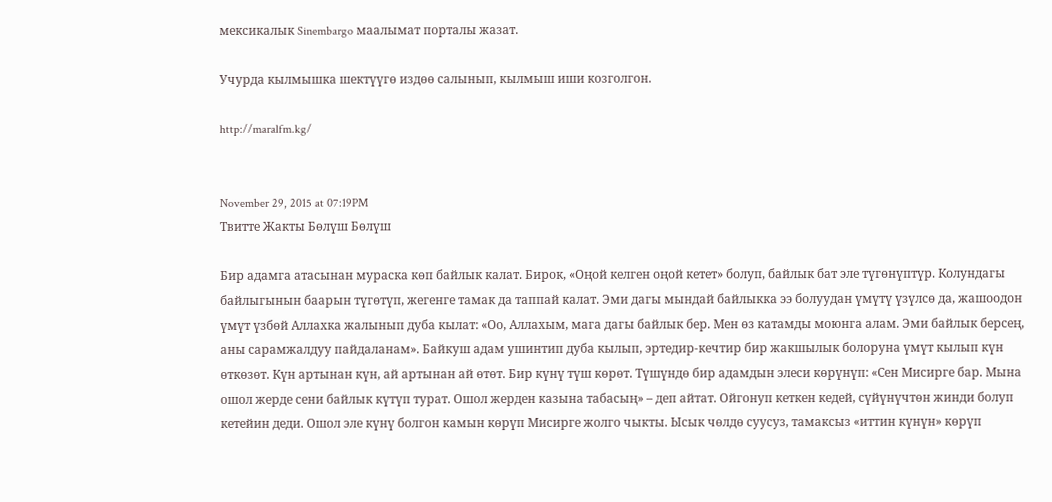мексикалык Sinembargo маалымат порталы жазат.

Учурда кылмышка шектүүгө издөө салынып, кылмыш иши козголгон.

http://maralfm.kg/


November 29, 2015 at 07:19PM
Твитте Жакты Бөлүш Бөлүш

Бир адамга атасынан мураска көп байлык калат. Бирок, «Оңой келген оңой кетет» болуп, байлык бат эле түгөнүптүр. Колундагы байлыгынын баарын түгөтүп, жегенге тамак да таппай калат. Эми дагы мындай байлыкка ээ болуудан үмүтү үзүлсө да, жашоодон үмүт үзбөй Аллахка жалынып дуба кылат: «Оо, Аллахым, мага дагы байлык бер. Мен өз катамды моюнга алам. Эми байлык берсең, аны сарамжалдуу пайдаланам». Байкуш адам ушинтип дуба кылып, эртедир-кечтир бир жакшылык болоруна үмүт кылып күн өткөзөт. Күн артынан күн, ай артынан ай өтөт. Бир күнү түш көрөт. Түшүндө бир адамдын элеси көрүнүп: «Сен Мисирге бар. Мына ошол жерде сени байлык күтүп турат. Ошол жерден казына табасың» – деп айтат. Ойгонуп кеткен кедей, сүйүнүчтөн жинди болуп кетейин деди. Ошол эле күнү болгон камын көрүп Мисирге жолго чыкты. Ысык чөлдө суусуз, тамаксыз «иттин күнүн» көрүп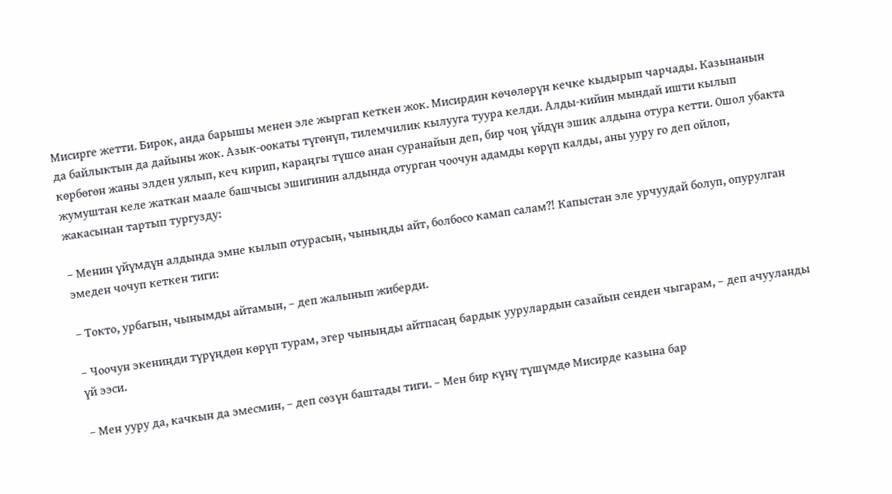Мисирге жетти. Бирок, анда барышы менен эле жыргап кеткен жок. Мисирдин көчөлөрүн кечке кыдырып чарчады. Казынанын да байлыктын да дайыны жок. Азык-оокаты түгөнүп, тилемчилик кылууга туура келди. Алды-кийин мындай ишти кылып көрбөгөн жаны элден уялып, кеч кирип, караңгы түшсө анан суранайын деп, бир чоң үйдүн эшик алдына отура кетти. Ошол убакта жумуштан келе жаткан маале башчысы эшигинин алдында отурган чоочун адамды көрүп калды, аны ууру го деп ойлоп, жакасынан тартып тургузду:

– Менин үйүмдүн алдында эмне кылып отурасың, чыныңды айт, болбосо камап салам?! Капыстан эле урчуудай болуп, опурулган эмеден чочуп кеткен тиги:

– Токто, урбагын, чынымды айтамын, – деп жалынып жиберди.

– Чоочун экениңди түрүңдөн көрүп турам, эгер чыныңды айтпасаң бардык уурулардын сазайын сенден чыгарам, – деп ачууланды үй ээси.

– Мен ууру да, качкын да эмесмин, – деп сөзүн баштады тиги. – Мен бир күнү түшүмдө Мисирде казына бар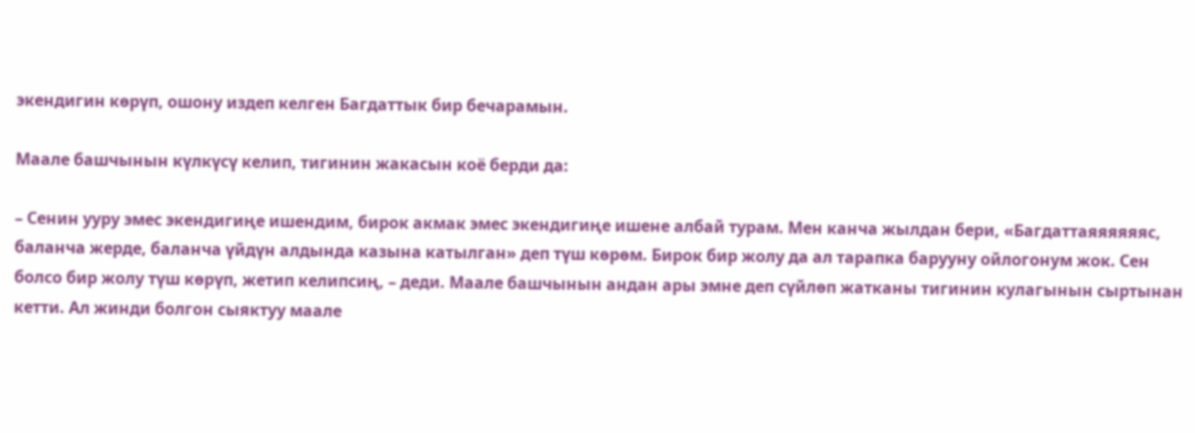экендигин көрүп, ошону издеп келген Багдаттык бир бечарамын.

Маале башчынын күлкүсү келип, тигинин жакасын коё берди да:

– Сенин ууру эмес экендигиңе ишендим, бирок акмак эмес экендигиңе ишене албай турам. Мен канча жылдан бери, «Багдаттаяяяяяяс, баланча жерде, баланча үйдүн алдында казына катылган» деп түш көрөм. Бирок бир жолу да ал тарапка барууну ойлогонум жок. Сен болсо бир жолу түш көрүп, жетип келипсиң, – деди. Маале башчынын андан ары эмне деп сүйлөп жатканы тигинин кулагынын сыртынан кетти. Ал жинди болгон сыяктуу маале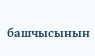башчысынын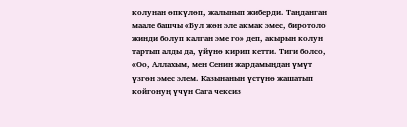колунан өпкүлөп, жалынып жиберди. Таңданган маале башчы «Бул жөн эле акмак эмес, биротоло жинди болуп калган эме го» деп, акырын колун тартып алды да, үйүнө кирип кетти. Тиги болсо, «Оо, Аллахым, мен Сенин жардамыңдан үмүт үзгөн эмес элем. Казынанын үстүнө жашатып койгонуң үчүн Сага чексиз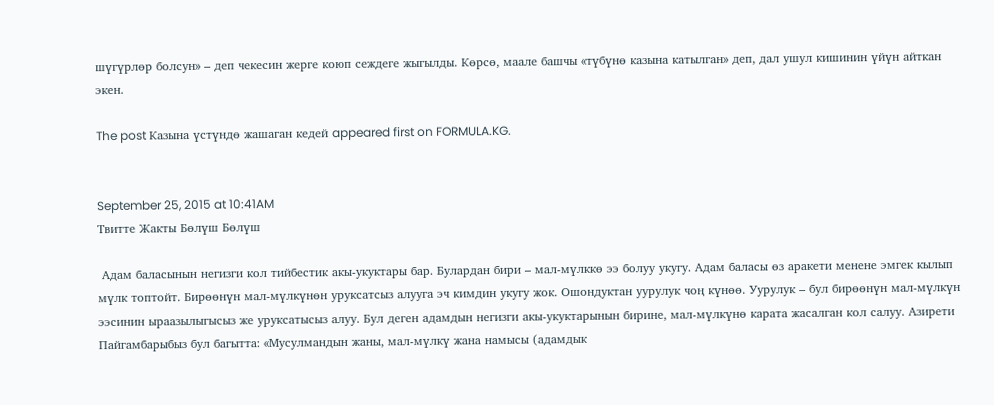шүгүрлөр болсун» – деп чекесин жерге коюп сеждеге жыгылды. Көрсө, маале башчы «түбүнө казына катылган» деп, дал ушул кишинин үйүн айткан экен.

The post Казына үстүндө жашаган кедей appeared first on FORMULA.KG.


September 25, 2015 at 10:41AM
Твитте Жакты Бөлүш Бөлүш

 Адам баласынын негизги кол тийбестик акы-укуктары бар. Булардан бири – мал-мүлккө ээ болуу укугу. Адам баласы өз аракети менене эмгек кылып мүлк топтойт. Бирөөнүн мал-мүлкүнөн уруксатсыз алууга эч кимдин укугу жок. Ошондуктан уурулук чоң күнөө. Уурулук – бул бирөөнүн мал-мүлкүн ээсинин ыраазылыгысыз же уруксатысыз алуу. Бул деген адамдын негизги акы-укуктарынын бирине, мал-мүлкүнө карата жасалган кол салуу. Азирети Пайгамбарыбыз бул багытта: «Мусулмандын жаны, мал-мүлкү жана намысы (адамдык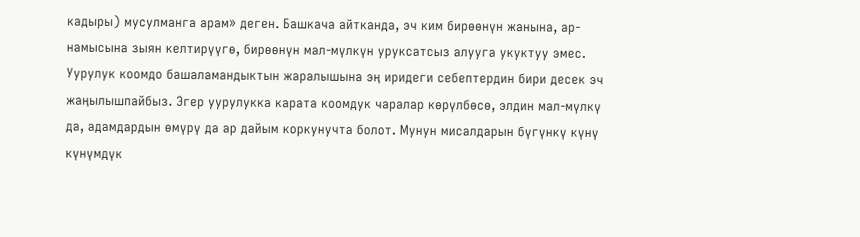кадыры) мусулманга арам» деген. Башкача айтканда, эч ким бирөөнүн жанына, ар-намысына зыян келтирүүгө, бирөөнүн мал-мүлкүн уруксатсыз алууга укуктуу эмес. Уурулук коомдо башаламандыктын жаралышына эң иридеги себептердин бири десек эч жаңылышпайбыз. Эгер уурулукка карата коомдук чаралар көрүлбөсө, элдин мал-мүлкү да, адамдардын өмүрү да ар дайым коркунучта болот. Мунун мисалдарын бүгүнкү күнү күнүмдүк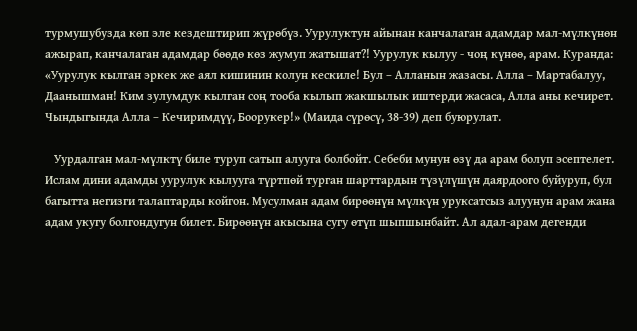турмушубузда көп эле кездештирип жүрөбүз. Уурулуктун айынан канчалаган адамдар мал-мүлкүнөн ажырап, канчалаган адамдар бөөдө көз жумуп жатышат?! Уурулук кылуу - чоң күнөө, арам. Куранда: «Уурулук кылган эркек же аял кишинин колун кескиле! Бул – Алланын жазасы. Алла – Мартабалуу, Даанышман! Ким зулумдук кылган соң тооба кылып жакшылык иштерди жасаса, Алла аны кечирет. Чындыгында Алла – Кечиримдүү, Боорукер!» (Маида сүрөсү, 38-39) деп буюрулат.

   Уурдалган мал-мүлктү биле туруп сатып алууга болбойт. Себеби мунун өзү да арам болуп эсептелет. Ислам дини адамды уурулук кылууга түртпөй турган шарттардын түзүлүшүн даярдоого буйуруп, бул багытта негизги талаптарды койгон. Мусулман адам бирөөнүн мүлкүн уруксатсыз алуунун арам жана адам укугу болгондугун билет. Бирөөнүн акысына сугу өтүп шыпшынбайт. Ал адал-арам дегенди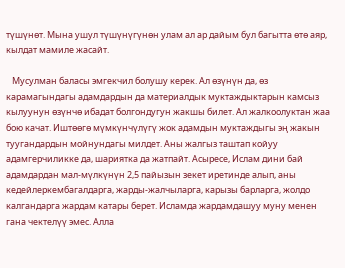түшүнөт. Мына ушул түшүнүгүнөн улам ал ар дайым бул багытта өтө аяр, кылдат мамиле жасайт.

   Мусулман баласы эмгекчил болушу керек. Ал өзүнүн да, өз карамагындагы адамдардын да материалдык муктаждыктарын камсыз кылуунун өзүнчө ибадат болгондугун жакшы билет. Ал жалкоолуктан жаа бою качат. Иштөөгө мүмкүнчүлүгү жок адамдын муктаждыгы эң жакын туугандардын мойнундагы милдет. Аны жалгыз таштап койуу адамгерчиликке да, шариятка да жатпайт. Асыресе, Ислам дини бай адамдардан мал-мүлкүнүн 2,5 пайызын зекет иретинде алып, аны кедейлеркембагалдарга, жарды-жалчыларга, карызы барларга, жолдо калгандарга жардам катары берет. Исламда жардамдашуу муну менен гана чектелүү эмес. Алла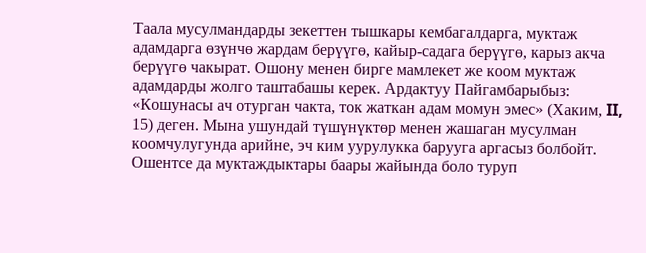Таала мусулмандарды зекеттен тышкары кембагалдарга, муктаж адамдарга өзүнчө жардам берүүгө, кайыр-садага берүүгө, карыз акча берүүгө чакырат. Ошону менен бирге мамлекет же коом муктаж адамдарды жолго таштабашы керек. Ардактуу Пайгамбарыбыз: «Кошунасы ач отурган чакта, ток жаткан адам момун эмес» (Хаким, II, 15) деген. Мына ушундай түшүнүктөр менен жашаган мусулман коомчулугунда арийне, эч ким уурулукка барууга аргасыз болбойт. Ошентсе да муктаждыктары баары жайында боло туруп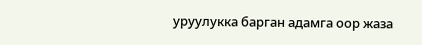уруулукка барган адамга оор жаза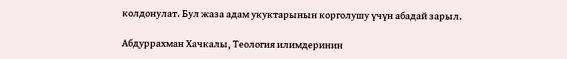колдонулат. Бул жаза адам укуктарынын корголушу үчүн абадай зарыл.

Абдуррахман Хачкалы, Теология илимдеринин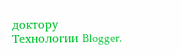доктору
Технологии Blogger.